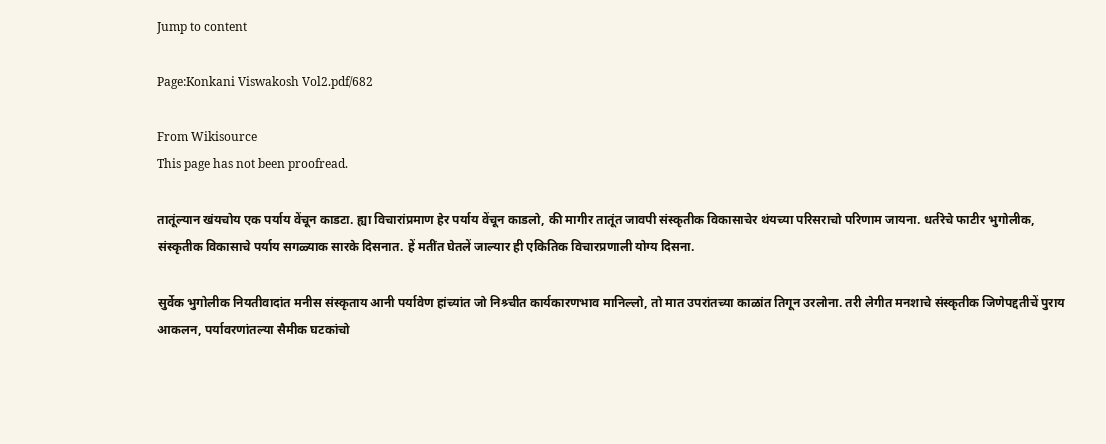Jump to content

Page:Konkani Viswakosh Vol2.pdf/682

From Wikisource
This page has not been proofread.

तातूंल्यान खंयचोय एक पर्याय वेंचून काडटा. ह्या विचारांप्रमाण हेर पर्याय वेंचून काडलो, की मागीर तातूंत जावपी संस्कृतीक विकासाचेर थंयच्या परिसराचो परिणाम जायना. धर्तरेचे फाटीर भुगोलीक, संस्कृतीक विकासाचे पर्याय सगळ्याक सारके दिसनात. हें मतींत घेतलें जाल्यार ही एकितिक विचारप्रणाली योग्य दिसना.

सुर्वेक भुगोलीक नियतीवादांत मनीस संस्कृताय आनी पर्यावेण हांच्यांत जो निश्र्चीत कार्यकारणभाव मानिल्लो, तो मात उपरांतच्या काळांत तिगून उरलोना. तरी लेगीत मनशाचे संस्कृतीक जिणेपद्दतीचें पुराय आकलन, पर्यावरणांतल्या सैमीक घटकांचो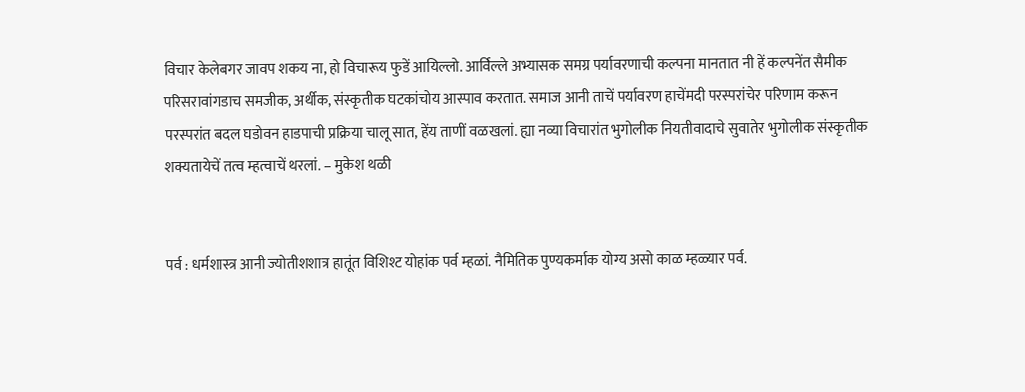विचार केलेबगर जावप शकय ना, हो विचारूय फुडें आयिल्लो. आर्विल्ले अभ्यासक समग्र पर्यावरणाची कल्पना मानतात नी हें कल्पनेंत सैमीक परिसरावांगडाच समजीक, अर्थीक, संस्कृतीक घटकांचोय आस्पाव करतात. समाज आनी ताचें पर्यावरण हाचेंमदी परस्परांचेर परिणाम करून परस्परांत बदल घडोवन हाडपाची प्रक्रिया चालू सात, हेंय ताणीं वळखलां. ह्या नव्या विचारांत भुगोलीक नियतीवादाचे सुवातेर भुगोलीक संस्कृतीक शक्यतायेचें तत्व म्हत्वाचें थरलां. – मुकेश थळी


पर्व : धर्मशास्त्र आनी ज्योतीशशात्र हातूंत विशिश्ट योहांक पर्व म्हळां. नैमितिक पुण्यकर्माक योग्य असो काळ म्हळ्यार पर्व.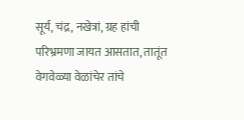सूर्य, चंद्र, नखेत्रां, ग्रह हांची परिभ्रमणा जायत आसतात, तातूंत वेगवेळ्या वेळांचेर तांचे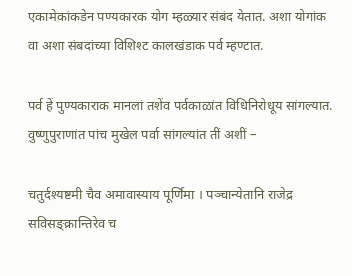एकामेकांकडेन पण्यकारक योग म्हळ्यार संबंद येतात. अशा योगांक वा अशा संबदांच्या विशिश्ट कालखंडाक पर्व म्हण्टात.

पर्व हें पुण्यकाराक मानलां तशेंव पर्वकाळांत विधिनिरोधूय सांगल्यात. वुष्णुपुराणांत पांच मुखेल पर्वा सांगल्यांत तीं अशीं –

चतुर्दश्यष्टमी चैव अमावास्याय पूर्णिमा । पञ्चान्येतानि राजेद्र सविसङ्क्रान्तिरेव च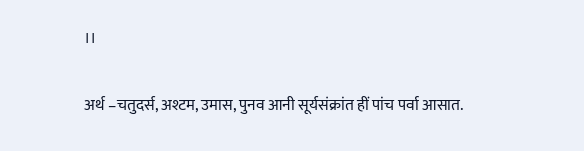।।

अर्थ –चतुदर्स, अश्टम, उमास, पुनव आनी सूर्यसंक्रांत हीं पांच पर्वा आसात.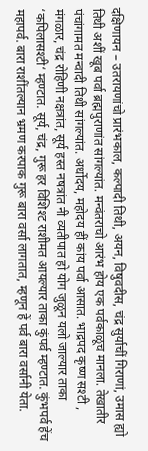दक्षिणायन – उतरायणांचो प्रारंभकाल, कल्पादी तिथी, अयन, विषुवदीस, चंद्र सुर्याचीं गिराणां, उमास ह्यो तिथी अशीं खूब पर्वा ब्रह्मपुराणांत सांगल्यांत. मन्वंतराचो आरंभ होय एक पर्वकाळूच मानला. तेखातीर पंचांगामत मन्वादी तिथी सांगल्यांत. अर्धोदय, महोदय हीं कांय पर्वा आसात. भाद्रपद कृष्ण सश्टी , मंगळार, चंद्र रोहिणी नक्षत्रांत, सूर्य हस्त नषत्रांत नी व्यतीपात हो योग जुळून यलो जाल्यार ताका ‘कपिलासश्टी‘ म्हण्टात. सूर्य, चंद्र, गुरू हर विशिश्ट राशीमत आयल्यार ताका कुंपर्व म्हण्टात. कुंभपर्व हेंच महापर्व. बारा राशींतल्यान भ्रमण करपाक गुरू बारा वर्सा लागतात, म्हणून हें पर्व बारा वर्सानी येता.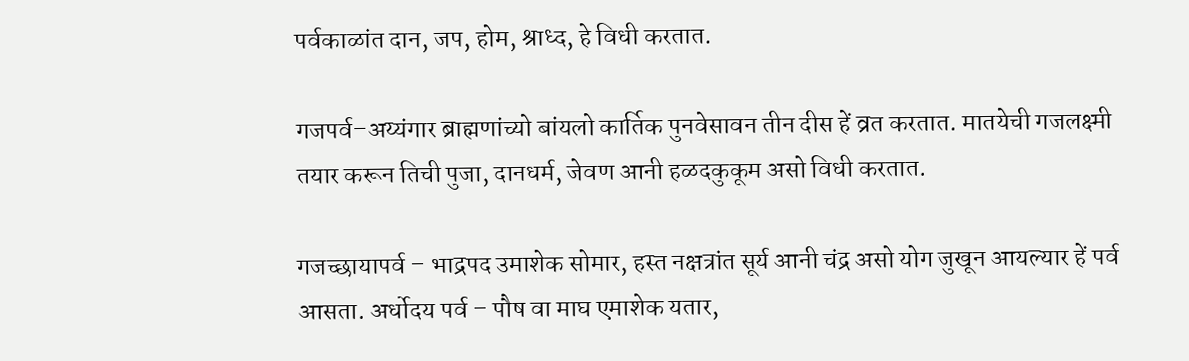पर्वकाळांत दान, जप, होम, श्राध्द, हे विधी करतात.

गजपर्व–अय्यंगार ब्राह्मणांच्यो बांयलो कार्तिक पुनवेसावन तीन दीस हें व्रत करतात. मातयेची गजलक्ष्मी तयार करून तिची पुजा, दानधर्म, जेवण आनी हळदकुकूम असो विधी करतात.

गजच्छायापर्व – भाद्रपद उमाशेक सोमार, हस्त नक्षत्रांत सूर्य आनी चंद्र असो योग जुखून आयल्यार हें पर्व आसता. अर्धोदय पर्व – पौष वा माघ एमाशेक यतार,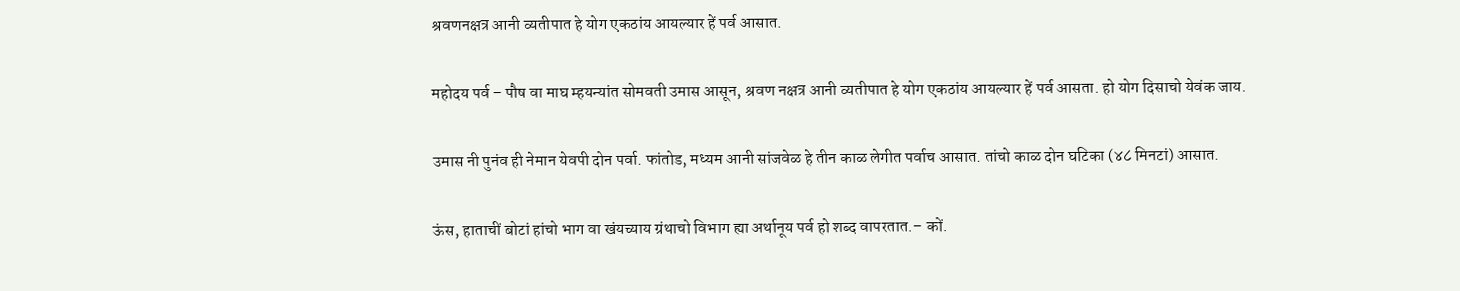श्रवणनक्षत्र आनी व्यतीपात हे योग एकठांय आयल्यार हें पर्व आसात.

महोदय पर्व – पौष वा माघ म्हयन्यांत सोमवती उमास आसून, श्रवण नक्षत्र आनी व्यतीपात हे योग एकठांय आयल्यार हें पर्व आसता. हो योग दिसाचो येवंक जाय.

उमास नी पुनंव ही नेमान येवपी दोन पर्वा. फांतोड, मध्यम आनी सांजवेळ हे तीन काळ लेगीत पर्वाच आसात. तांचो काळ दोन घटिका (४८ मिनटां) आसात.

ऊंस, हाताचीं बोटां हांचो भाग वा खंयच्याय ग्रंथाचो विभाग ह्या अर्थानूय पर्व हो शब्द वापरतात.– कों.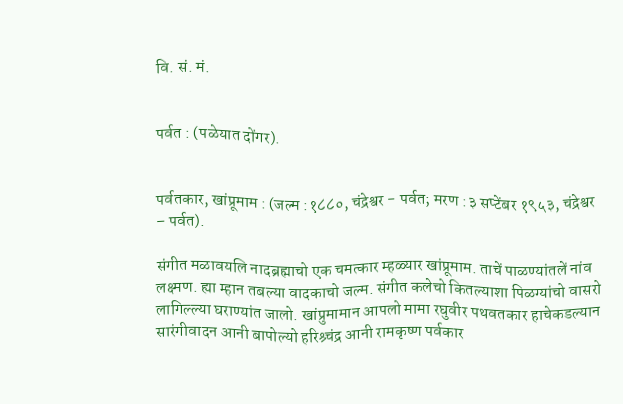वि. सं. मं.


पर्वत : (पळेयात दोंगर).


पर्वतकार, खांप्रूमाम : (जल्म :१८८०, चंद्रेश्वर - पर्वत; मरण :३ सप्टेंबर १९५३, चंद्रेश्वर – पर्वत).

संगीत मळावयलि नादब्रह्माचो एक चमत्कार म्हळ्यार खांप्रूमाम. ताचें पाळण्यांतलें नांव लक्ष्मण. ह्या म्हान तबल्या वादकाचो जल्म. संगीत कलेचो कितल्याशा पिळग्यांचो वासरो लागिल्ल्या घराण्यांत जालो. खांप्रुमामान आपलो मामा रघुवीर पथवतकार हाचेकडल्यान सारंगीवादन आनी बापोल्यो हरिश्र्चंद्र आनी रामकृष्ण पर्वकार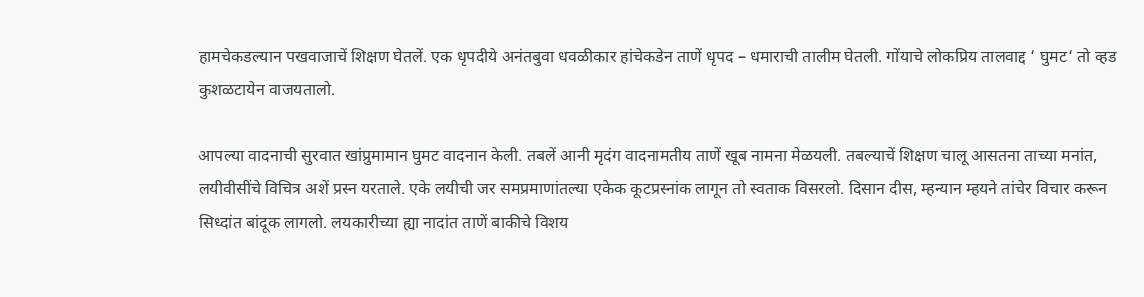हामचेकडल्यान पखवाजाचें शिक्षण घेतलें. एक धृपदीये अनंतबुवा धवळीकार हांचेकडेन ताणें धृपद – धमाराची तालीम घेतली. गोंयाचे लोकप्रिय तालवाद्द ‘ घुमट‘ तो व्हड कुशळटायेन वाजयतालो.

आपल्या वादनाची सुरवात खांप्रुमामान घुमट वादनान केली. तबलें आनी मृदंग वादनामतीय ताणें खूब नामना मेळयली. तबल्याचें शिक्षण चालू आसतना ताच्या मनांत, लयीवीसींचे विचित्र अशें प्रस्न यरताले. एके लयीची जर समप्रमाणांतल्या एकेक कूटप्रस्नांक लागून तो स्वताक विसरलो. दिसान दीस, म्हन्यान म्हयने तांचेर विचार करून सिध्दांत बांदूक लागलो. लयकारीच्या ह्या नादांत ताणें बाकीचे विशय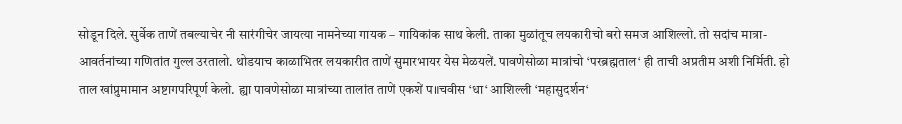सोडून दिले. सुर्वेक ताणें तबल्याचेर नी सारंगीचेर जायत्या नामनेच्या गायक – गायिकांक साथ केली. ताका मुळांतूच लयकारीचो बरो समज आशिल्लो. तो सदांच मात्रा-आवर्तनांच्या गणितांत गुल्ल उरतालो. थोडयाच काळाभितर लयकारीत ताणें सुमारभायर येस मेळयलें. पावणेसोळा मात्रांचो ‘परब्रह्मताल‘ ही ताची अप्रतीम अशी निर्मिती. हो ताल खांप्रुमामान अष्टागपरिपूर्ण केलो. ह्या पावणेसोळा मात्रांच्या तालांत ताणें एकशें प॥चवीस ‘धा‘ आशिल्ली ‘महासुदर्शन‘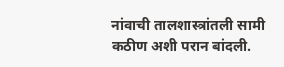नांवाची तालशास्त्रांतली सामी कठीण अशी परान बांदली.